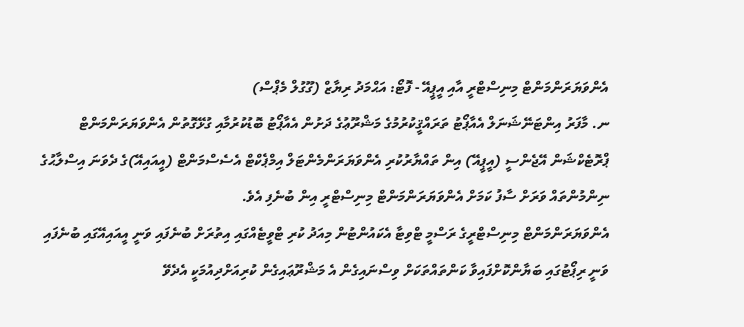އެންވަޔަރަންމަންޓް މިނިސްޓްރީ އާއި އީޕީއޭ - ފޮޓޯ: އަޙްމަދު ރިޔާޒް (ގޫގުލް މެޕްސް)
ނ. މާފަރު އިންޓަނޭޝަނަލް އެއާޕޯޓު ތަރައްޤީކުރުމުގެ މަޝްރޫޢުގެ ދަށުން އެއާޕޯޓު ބޮޑުކުރުމާއި ގުޅޭގޮތުން އެންވަޔަރަންމަންޓް ޕްރޮޓެކްޝަން އޭޖެންސީ (އީޕީއޭ) އިން ތައްޔާރުކުރި އެންވަޔަރަންމެންޓަލް އިމްޕެކްޓް އެސެސްމަންޓް (އީއައިއޭ)ގެ ދެވަނަ އިސްލާޙުގެ ނިންމުންތައް ވަރަށް ސާފު ކަމަށް އެންވަޔަރަންމަންޓް މިނިސްޓްރީ އިން ބުނެފި އެވެ.
އެންވަޔަރަންމަންޓް މިނިސްޓްރީގެ ރަސްމީ ޓްވިޓާ އެކައުންޓުން މިއަދު ކުރި ޓްވީޓެއްގައި އިތުރަށް ބުނެފައި ވަނީ އީއައިއޭގައި ބުނެފައި ވަނީ ރިޕޯޓުގައި ބަޔާންކޮށްފައިވާ ކަންތައްތަކަށް ވިސްނައިގެން އެ މަޝްރޫޢައިގެން ކުރިއަށްދިއުމަކީ އެދެވޭ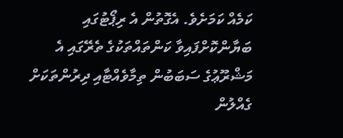ކަމެއް ކަމަށެވެ. އެގޮތުން އެ ރިޕޯޓުގައި ބަޔާންކޮށްފައިވާ ކަންތައްތަކުގެ ތެރޭގައި އެ މަޝްރޫޢުގެ ސަބަބުން ތިމާވެއްޓާއި ދިރުންތަކަށް ގެއްލުން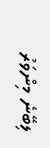ލިބޭނެ މިންވަރު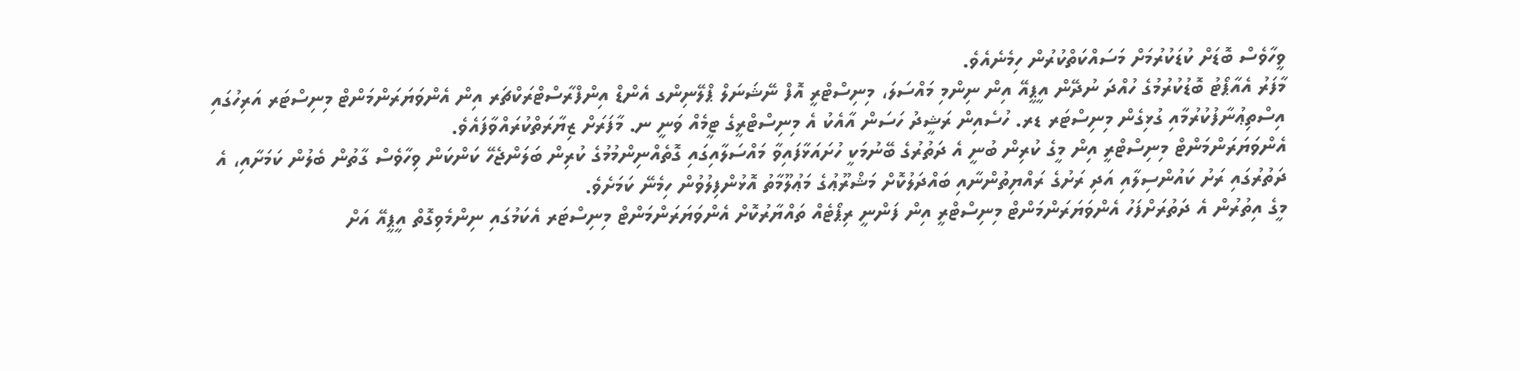ވީހާވެސް ބޮޑަށް ކުޑަކުރުމަށް މަސައްކަތްކުރުން ހިމެނެއެވެ.
މާފަރު އެއާޕޯޓު ބޮޑުކުރުމުގެ ހުއްދަ ނުދޭން އީޕީއޭ އިން ނިންމި މައްސަލަ، މިނިސްޓްރީ އޮފް ނޭޝަނަލް ޕްލޭނިންގ އެންޑް އިންފްރާސްޓްރަކްޗަރ އިން އެންވަޔަރަންމަންޓް މިނިސްޓަރ އަރިހުގައި އިސްތިޢުނާފުކުރުމާއި ގުޅިގެން މިނިސްޓަރ ޑރ. ހުސެއިން ރަޝީދު ހަސަން އާއެކު އެ މިނިސްޓްރީގެ ޓީމެއް ވަނީ ނ. މާފަރަށް ޒިޔާރަތްކުރައްވާފައެވެ.
އެންވަޔަރަންމަންޓް މިނިސްޓްރީ އިން މީގެ ކުރިން ބުނީ އެ ދަތުރުގެ ބޭނުމަކީ ހުށައަޅާފައިވާ މައްސަލާއިގައި ގޮތެއްނިންމުމުގެ ކުރިން ބަލަންޖެހޭ ކަންކަން ވިހާވެސް ގާތުން ބެލުން ކަމަށާއި، އެ ދަތުރުގައި ރަށު ކައުންސިލާއި އަދި ރަށުގެ ރައްޔިތުންނާއި ބައްދަލުކޮށް މަޝްރޫޢުގެ މަޢުލޫމާތު އޮޅުންފިލުވުން ހިމެނޭ ކަމަށެވެ.
މީގެ އިތުރުން އެ ދަތުރަށްފަހު އެންވަޔަރަންމަންޓް މިނިސްޓްރީ އިން ފަންނީ ރިޕޯޓެއް ތައްޔާރުކޮށް އެންވަޔަރަންމަންޓް މިނިސްޓަރ އެކަމުގައި ނިންމެވިގޮތް އީޕީއޭ އަށް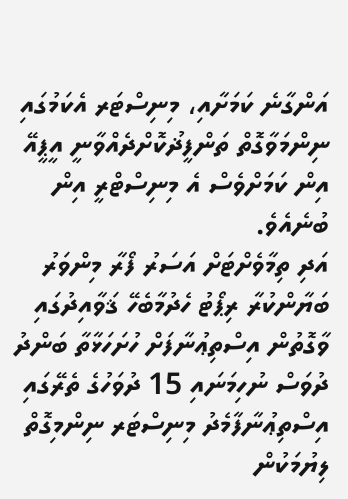އަންގާނެ ކަމަށާއި، މިނިސްޓަރ އެކަމުގައި ނިންމަވާގޮތް ތަންފީޛުކޮށްދެއްވާނީ އީޕީއޭ އިން ކަމަށްވެސް އެ މިނިސްޓްރީ އިން ބުނެއެވެ.
އަދި ތިމާވެށްޓަށް އަސަރު ފޯރާ މިންވަރު ބަޔާންކުރާ ރިޕޯޓު ހެދުމާބެހޭ ޤަވާއިދުގައި ވާގޮތުން އިސްތިޢުނާފަށް ހުށަހަޅާތާ ބަންދު ދުވަސް ނުހިމަނައި 15 ދުވަހުގެ ތެރޭގައި އިސްތިޢުނާފާމެދު މިނިސްޓަރ ނިންމިގޮތް ލިޔުމަކުން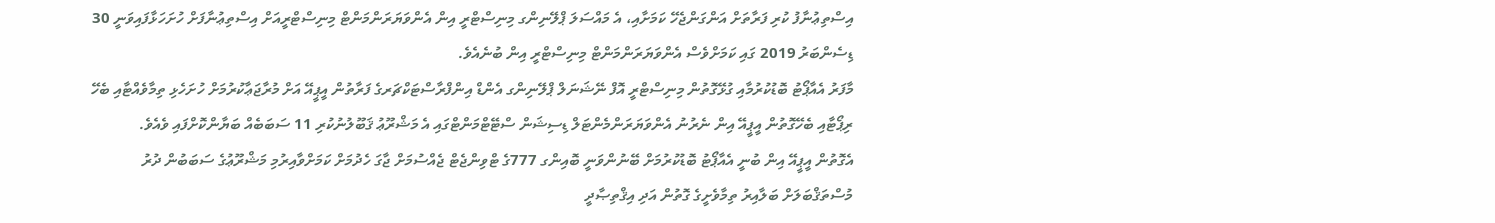އިސްތިޢުނާފު ކުރި ފަރާތަށް އަންގަންޖެހޭ ކަމަށާއި، އެ މައްސަލަ ޕްލޭނިންގ މިނިސްޓްރީ އިން އެންވަޔަރަންމަންޓް މިނިސްޓްރީއަށް އިސްތިޢުނާފަށް ހުށަހަޅާފައިވަނީ 30 ޑިސެންބަރު 2019 ގައި ކަމަށްވެސް އެންވަޔަރަންމަންޓް މިނިސްޓްރީ އިން ބުނެއެވެ.
މާފަރު އެއާޕޯޓު ބޮޑުކުރުމާއި ގުޅޭގޮތުން މިނިސްޓްރީ އޮފް ނޭޝަނަލް ޕްލޭނިންގ އެންޑް އިންފްރާސްޓަކްޗަރގެ ފަރާތުން އީޕީއޭ އަށް މުރާޖަޢާކުރުމަށް ހުށަހެޅި ތިމާވެއްޓާއި ބެހޭ ރިޕޯޓާއި ބެހޭގޮތުން އީޕީއޭ އިން ނެރުނު އެންވަޔަރަންމެންޓަލް ޑިސިޝަން ސްޓޭޓްމަންޓްގައި އެ މަޝްރޫޢު ޤަބޫލުނުކުރި 11 ސަބަބެއް ބަޔާންކޮށްފައި ވެއެވެ.
އެގޮތުން އީޕީއޭ އިން ބުނީ އެއާޕޯޓު ބޮޑުކުރުމަށް ބޭނުންވަނީ ބޮއިންގ 777ގެ ޓްވިންޖެޓް ޖެއްސުމަށް ޖާގަ ހެދުމަށް ކަމަށްވާއިރުމި މަޝްރޫޢުގެ ސަބަބުން ދުރު މުސްތަޤްބަލަށް ބަލާއިރު ތިމާވެށީގެ ގޮތުން އަދި އިޤްތިޞާދީ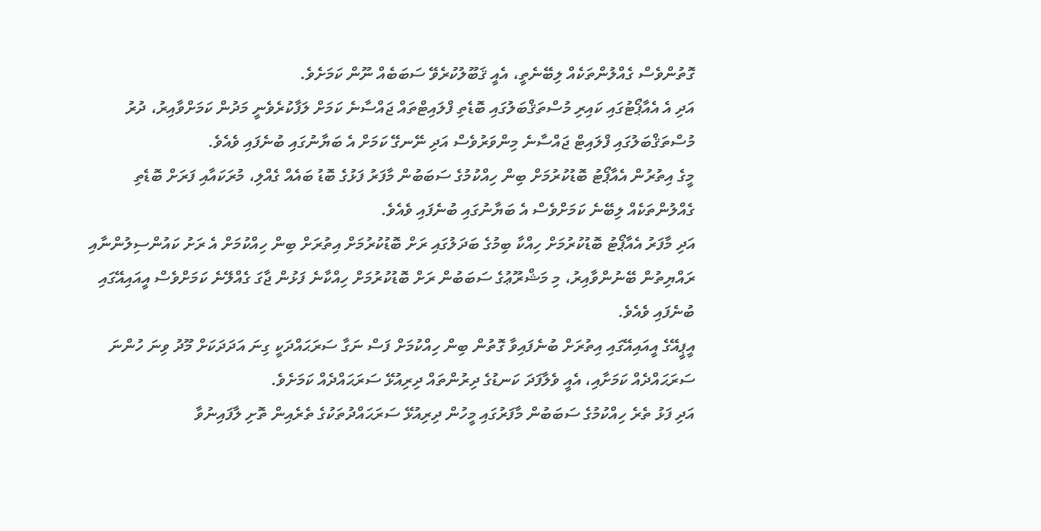ގޮތުންވެސް ގެއްލުންތަކެއް ލިބޭނެތީ، އެއީ ޤަބޫލުކުރެވޭ ސަބަބެއް ނޫން ކަމަށެވެ.
އަދި އެ އެއާޕޯޓުގައި ކައިރި މުސްތަޤްބަލުގައި ބޮޑެތި ފްލައިޓްތައް ޖައްސާނެ ކަމަށް ލަފާކުރެވެނީ މަދުން ކަމަށްވާއިރު، ދުރު މުސްތަޤްބަލުގައި ފްލައިޓް ޖައްސާނެ މިންވަރުވެސް އަދި ނޭނގޭ ކަމަށް އެ ބަޔާނުގައި ބުނެފައި ވެއެވެ.
މީގެ އިތުރުން އެއާޕޯޓު ބޮޑުކުރުމަށް ބިން ހިއްކުމުގެ ސަބަބުން މާފަރު ފަޅުގެ ބޮޑު ބައެއް ގެއްލި، މުރަކައާއި ފަރަށް ބޮޑެތި ގެއްލުންތަކެއް ލިބޭނެ ކަމަށްވެސް އެ ބަޔާނުގައި ބުނެފައި ވެއެވެ.
އަދި މާފަރު އެއާޕޯޓު ބޮޑުކުރުމަށް ހިއްކާ ބިމުގެ ބަދަލުގައި ރަށް ބޮޑުކުރުމަށް އިތުރަށް ބިން ހިއްކުމަށް އެ ރަށު ކައުންސިލުންނާއި ރައްޔިތުން ބޭނުންވާއިރު، މި މަޝްރޫޢުގެ ސަބަބުން ރަށް ބޮޑުކުރުމަށް ހިއްކާނެ ފަޅުން ޖާގަ ގެއްލޭނެ ކަމަށްވެސް އީއައިއޭގައި ބުނެފައި ވެއެވެ.
އީޕީއޭގެ އީއައިއޭގައި އިތުރަށް ބުނެފައިވާ ގޮތުން ބިން ހިއްކުމަށް ފަސް ނަގާ ސަރަޙައްދަކީ ގިނަ އަދަދަކަށް މޫދު ވިނަ ހުންނަ ސަރަޙައްދެއް ކަމަށާއި، އެއީ ވެލާފަދަ ކަނޑުގެ ދިރުންތައް ދިރިއުޅޭ ސަރަޙައްދެއް ކަމަށެވެ.
އަދި ފަޅު ތެރެ ހިއްކުމުގެ ސަބަބުން މާފަރުގައި މީހުން ދިރިއުޅޭ ސަރަޙައްދުތަކުގެ ތެރެއިން ތޮށި ލާފައިނުވާ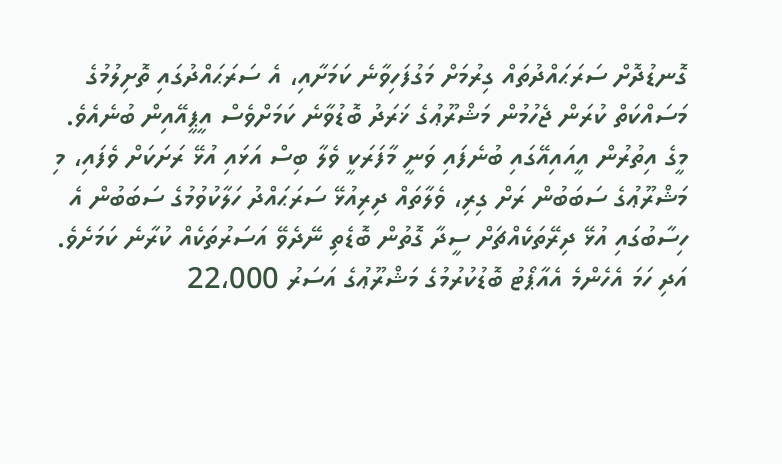ގޮނޑުދޮށް ސަރަޙައްދުތައް ގިރުމަށް މަގުފަހިވާނެ ކަމަށާއި، އެ ސަރަޙައްދުގައި ތޮށިލުމުގެ މަސައްކަތް ކުރަން ޖެހުމުން މަޝްރޫޢުގެ ޚަރަދު ބޮޑުވާނެ ކަމަށްވެސް އީޕީއޭއިން ބުނެއެވެ.
މީގެ އިތުރުން އީއައިއޭގައި ބުނެފައި ވަނީ މާފަރަކީ ވެލާ ބިސް އަޅައި އުޅޭ ރަށަކަށް ވެފައި، މި މަޝްރޫޢުގެ ސަބަބުން ރަށް ގިރި، ވެލާތައް ދިރިއުޅޭ ސަރަޙައްދު ހަލާކުވުމުގެ ސަބަބުން އެ ހިސާބުގައި އުޅޭ ދިރޭތަކެއްޗަށް ސީދާ ގޮތުން ބޮޑެތި ނޭދެވޭ އަސަރުތަކެއް ކުރާނެ ކަމަށެވެ.
އަދި ހަމަ އެހެންމެ އެއާޕޯޓު ބޮޑުކުރުމުގެ މަޝްރޫޢުގެ އަސަރު 22،000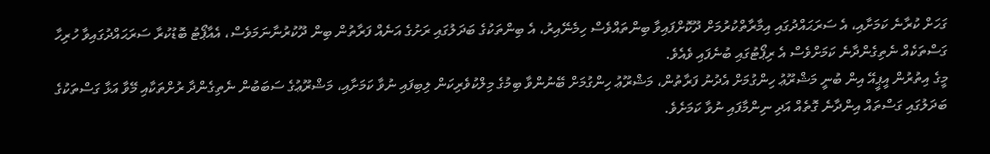ގަހަށް ކުރާނެ ކަމަށާއި، އެ ސަރަޙައްދުގައި އިމާރާތްކުރުމަށް ދޫކޮށްފައިވާ ބިންތައްވެސް ހިމެނޭއިރު، އެ ބިންތަކުގެ ބަދަލުގައި ރަށުގެ އަނެއް ފަރާތުން ބިން ދޫކުރުނާނަމަވެސް، އެއާޕޯޓު ބޮޑުކުރާ ސަރަޙައްދުގައިވާ ހުރިހާ ގަސްތަކެއް ނެތިގެންދާނެ ކަމަށްވެސް އެ ރިޕޯޓުގައި ބުނެފައި ވެއެވެ.
މީގެ އިތުރުން އީޕީއޭ އިން ބުނީ މަޝްރޫޢު ހިންގުމަށް އެދުނު ފަރާތުން، މަޝްރޫޢު ހިންގުމަށް ބޭނުންވާ ބިމުގެ މިލްކުވެރިކަން ލިބިފައި ނުވާ ކަމަށާއި، މަޝްރޫޢުގެ ސަބަބުން ނެތިގެންދާ ރުށްތަކާއި މޭވާ އަޅާ ގަސްތަކުގެ ބަދަލުގައި ގަސްތައް އިންދާނެ ގޮތެއް އަދި ނިންމާފައި ނުވާ ކަމަށެވެ.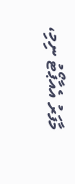މާފަރު އެއާޕޯޓު ނިމި،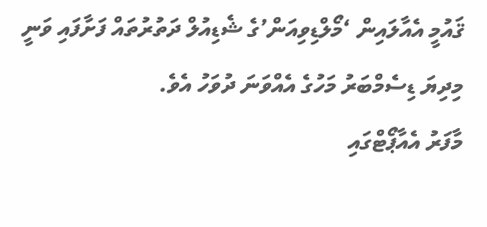ޤައުމީ އެއާލައިން ‘މޯލްޑިވިއަން’ގެ ޝެޑިއުލް ދަތުރުތައް ފަށާފައި ވަނީ މިދިޔަ ޑިސެމްބަރު މަހުގެ އެއްވަނަ ދުވަހު އެވެ.
މާފަރު އެއާޕޯޓްގައި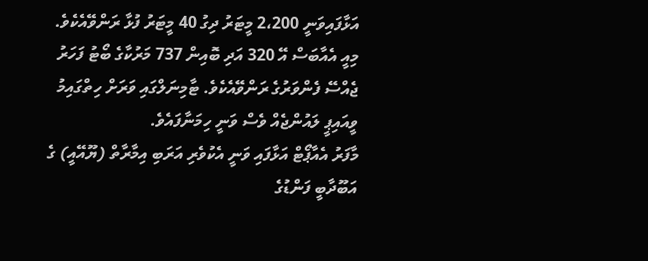އަޅާފައިވަނީ 2،200 މީޓަރު ދިގު 40 މީޓަރު ފުޅާ ރަންވޭއެކެވެ. މިއީ އެއާބަސް އޭ 320 އަދި ބޮއިން 737 މަރުކާގެ ބޯޓު ފަހަރު ޖެއްސޭ ފެންވަރުގެ ރަންވޭއެކެވެ. ޓާމިނަލްގައި ވަރަށް ހިތްގައިމު ވީއައިޕީ ލައުންޖެއް ވެސް ވަނީ ހިމަނާފައެވެ.
މާފަރު އެއާޕޯޓް އަޅާފައި ވަނީ އެކުވެރި އަރަބި އިމާރާތް (ޔޫއޭއީ) ގެ އަބޫދާބީ ފަންޑުގެ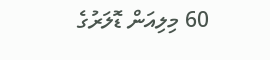60 މިލިއަން ޑޮލަރުގެ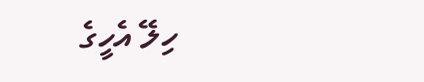ހިލޭ އެހީގެ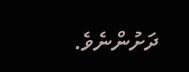ދަށުންނެވެ.